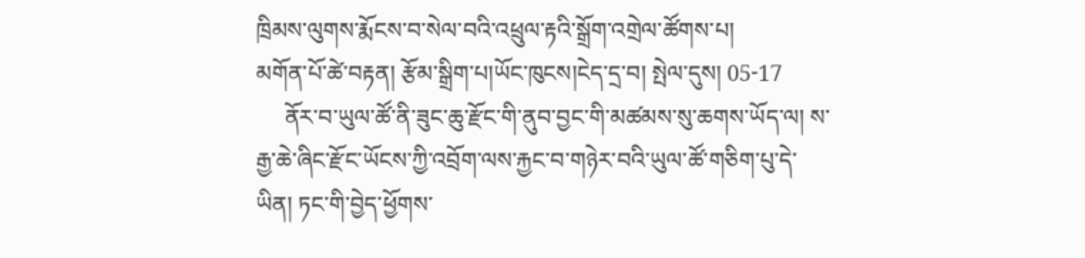ཁྲིམས་ལུགས་རྨོངས་བ་སེལ་བའི་འཕྲུལ་རྟའི་སྒྲོག་འགྲེལ་ཚོགས་པ།
མགོན་པོ་ཚེ་བརྟན། རྩོམ་སྒྲིག་པ།ཡོང་ཁུངས།ངེད་དྲ་བ། སྤེལ་དུས། 05-17
     ནོར་བ་ཡུལ་ཚོ་ནི་ཟུང་ཆུ་རྫོང་གི་ནུབ་བྱང་གི་མཚམས་སུ་ཆགས་ཡོད་ལ། ས་རྒྱ་ཆེ་ཞིང་རྫོང་ཡོངས་ཀྱི་འབྲོག་ལས་རྐྱང་བ་གཉེར་བའི་ཡུལ་ཚོ་གཅིག་པུ་དེ་ཡིན། ཏང་གི་བྱེད་ཕྱོགས་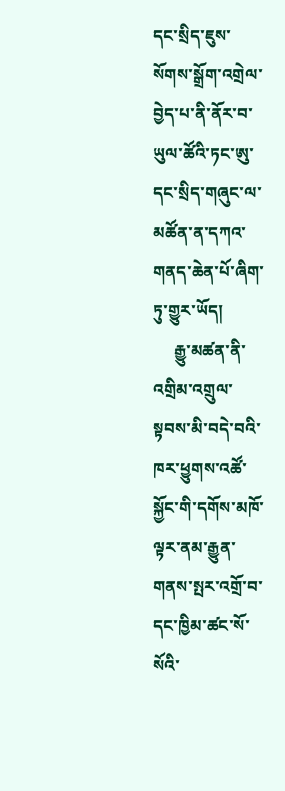དང་སྲིད་ཇུས་སོགས་སྒྲོག་འགྲེལ་བྱེད་པ་ནི་ནོར་བ་ཡུལ་ཚོའི་ཏང་ཨུ་དང་སྲིད་གཞུང་ལ་མཚོན་ན་དཀའ་གནད་ཆེན་པོ་ཞིག་ཏུ་གྱུར་ཡོད།
     རྒྱུ་མཚན་ནི་འགྲིམ་འགྲུལ་སྟབས་མི་བདེ་བའི་ཁར་ཕྱུགས་འཚོ་སྐྱོང་གི་དགོས་མཁོ་ལྟར་ནམ་རྒྱུན་གནས་སྤར་འགྲོ་བ་དང་ཁྱིམ་ཚང་སོ་སོའི་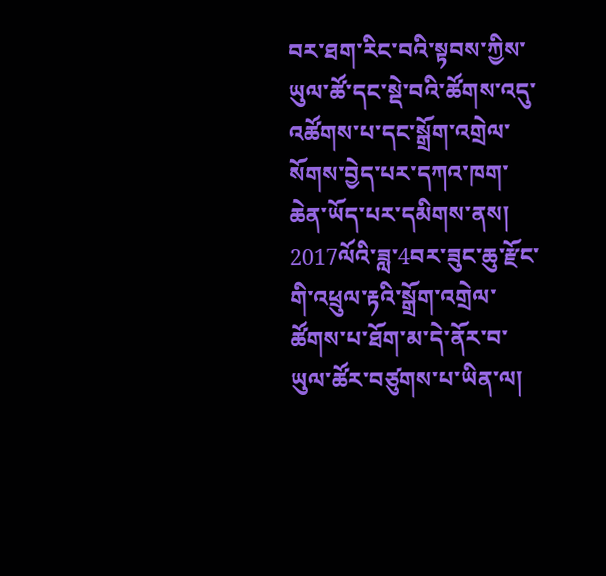བར་ཐག་རིང་བའི་སྟབས་ཀྱིས་ཡུལ་ཚོ་དང་སྡེ་བའི་ཚོགས་འདུ་འཚོགས་པ་དང་སྒྲོག་འགྲེལ་སོགས་བྱེད་པར་དཀའ་ཁག་ཆེན་ཡོད་པར་དམིགས་ནས། 2017ལོའི་ཟླ་4བར་ཟུང་ཆུ་རྫོང་གི་འཕྲུལ་རྟའི་སྒྲོག་འགྲེལ་ཚོགས་པ་ཐོག་མ་དེ་ནོར་བ་ཡུལ་ཚོར་བཙུགས་པ་ཡིན་ལ།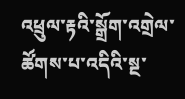འཕྲུལ་རྟའི་སྒྲོག་འགྲེལ་ཚོགས་པ་འདིའི་སྔ་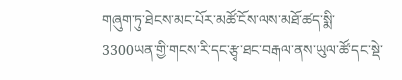གཞུག་ཏུ་ཐེངས་མང་པོར་མཚོ་ངོས་ལས་མཐོ་ཚད་སྨི་3300ཡན་གྱི་གངས་རི་དང་རྩྭ་ཐང་བརྒལ་ནས་ཡུལ་ཚོ་དང་སྡེ་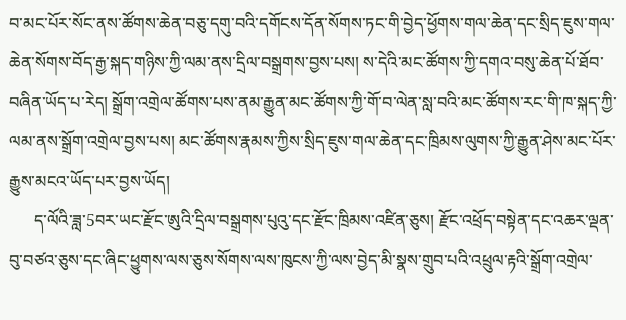བ་མང་པོར་སོང་ནས་ཚོགས་ཆེན་བཅུ་དགུ་བའི་དགོངས་དོན་སོགས་ཏང་གི་བྱེད་ཕྱོགས་གལ་ཆེན་དང་སྲིད་ཇུས་གལ་ཆེན་སོགས་བོད་རྒྱ་སྐད་གཉིས་ཀྱི་ལམ་ནས་དྲིལ་བསྒྲགས་བྱས་པས། ས་དེའི་མང་ཚོགས་ཀྱི་དགའ་བསུ་ཆེན་པོ་ཐོབ་བཞིན་ཡོད་པ་རེད། སྒྲོག་འགྲེལ་ཚོགས་པས་ནམ་རྒྱུན་མང་ཚོགས་ཀྱི་གོ་བ་ལེན་སླ་བའི་མང་ཚོགས་རང་གི་ཁ་སྐད་ཀྱི་ལམ་ནས་སྒྲོག་འགྲེལ་བྱས་པས། མང་ཚོགས་རྣམས་ཀྱིས་སྲིད་ཇུས་གལ་ཆེན་དང་ཁྲིམས་ལུགས་ཀྱི་རྒྱུན་ཤེས་མང་པོར་རྒྱུས་མངའ་ཡོད་པར་བྱས་ཡོད།
      ད་ལོའི་ཟླ་5བར་ཡང་རྫོང་ཨུའི་དྲིལ་བསྒྲགས་པུའུ་དང་རྫོང་ཁྲིམས་འཛིན་ཅུས། རྫོང་འཕྲོད་བསྟེན་དང་འཆར་ལྡན་བུ་བཙའ་ཅུས་དང་ཞིང་ཕྱུགས་ལས་ཅུས་སོགས་ལས་ཁུངས་ཀྱི་ལས་བྱེད་མི་སྣས་གྲུབ་པའི་འཕྲུལ་རྟའི་སྒྲོག་འགྲེལ་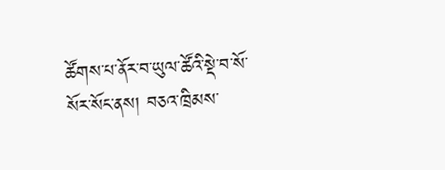ཚོགས་པ་ནོར་བ་ཡུལ་ཚོའི་སྡེ་བ་སོ་སོར་སོང་ནས། བཅའ་ཁྲིམས་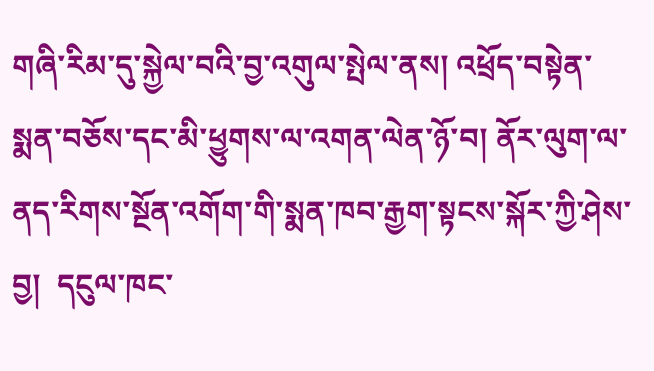གཞི་རིམ་དུ་སྐྱེལ་བའི་བྱ་འགུལ་སྤེལ་ནས། འཕྲོད་བསྟེན་སྨན་བཅོས་དང་མི་ཕྱུགས་ལ་འགན་ལེན་ཉོ་བ། ནོར་ལུག་ལ་ནད་རིགས་སྔོན་འགོག་གི་སྨན་ཁབ་རྒྱག་སྟངས་སྐོར་ཀྱི་ཤེས་བྱ།  དངུལ་ཁང་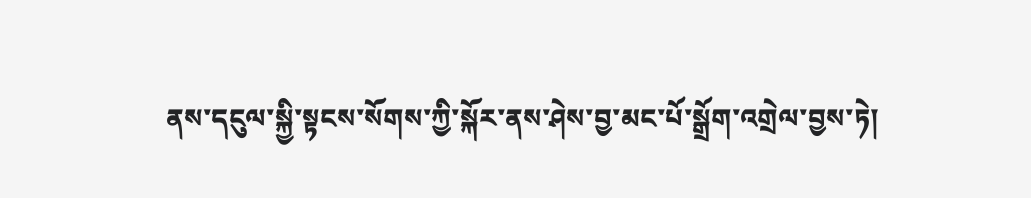ནས་དངུལ་སྐྱི་སྟངས་སོགས་ཀྱི་སྐོར་ནས་ཤེས་བྱ་མང་པོ་སྒྲོག་འགྲེལ་བྱས་ཏེ།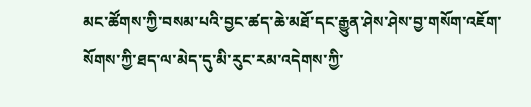མང་ཚོགས་ཀྱི་བསམ་པའི་བྱང་ཚད་ཆེ་མཐོ་དང་རྒྱུན་ཤེས་ཤེས་བྱ་གསོག་འཇོག་སོགས་ཀྱི་ཐད་ལ་མེད་དུ་མི་རུང་རམ་འདེགས་ཀྱི་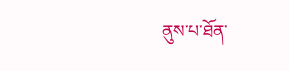ནུས་པ་ཐོན་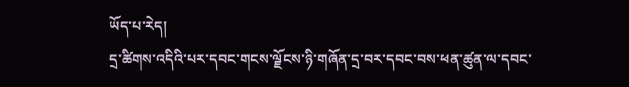ཡོད་པ་རེད།
དྲ་ཚིགས་འདིའི་པར་དབང་གངས་ལྗོངས་ཉི་གཞོན་དྲ་བར་དབང་བས་ཕན་ཚུན་ལ་དབང་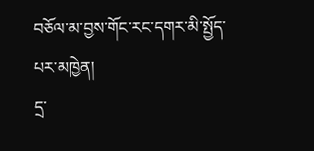བཅོལ་མ་བྱས་གོང་རང་དགར་མི་སྤྱོད་པར་མཁྱེན།
དྲ་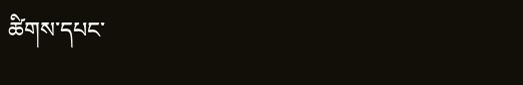ཚིགས་དཔང་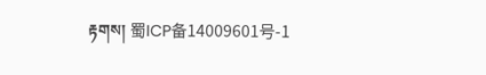རྟགས། 蜀ICP备14009601号-1